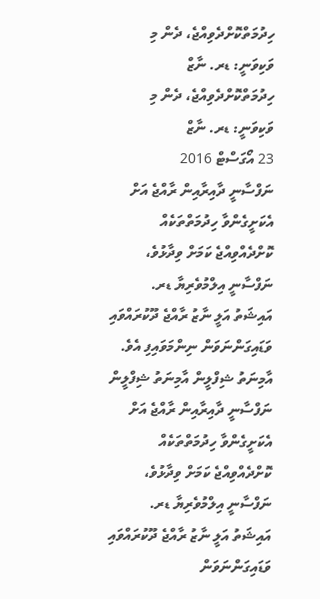ހިދުމަތްކޮށްދެވިއްޖެ، ދެން މި ވަކިވަނީ: ޑރ. ނާޒް
ހިދުމަތްކޮށްދެވިއްޖެ، ދެން މި ވަކިވަނީ: ޑރ. ނާޒް
23 އޯގަސްޓް 2016
ނަފްސާނީ ދާއިރާއިން ރާއްޖެ އަށް އެކަށީގެންވާ ހިދުމަތްތަކެއް ކޮށްދެއްވިއްޖެ ކަމަށް ވިދާޅުވެ، ނަފްސާނީ އިލްމުވެރިޔާ ޑރ. އައިޝަތު އަލީ ނާޒު ރާއްޖެ ދޫކުރައްވައި ވަޑައިގަންނަވަން ނިންމަވައިފި އެވެ.
އާމިނަތު ޝިފްލީން އާމިނަތު ޝިފްލީން
ނަފްސާނީ ދާއިރާއިން ރާއްޖެ އަށް އެކަށީގެންވާ ހިދުމަތްތަކެއް ކޮށްދެއްވިއްޖެ ކަމަށް ވިދާޅުވެ، ނަފްސާނީ އިލްމުވެރިޔާ ޑރ. އައިޝަތު އަލީ ނާޒު ރާއްޖެ ދޫކުރައްވައި ވަޑައިގަންނަވަން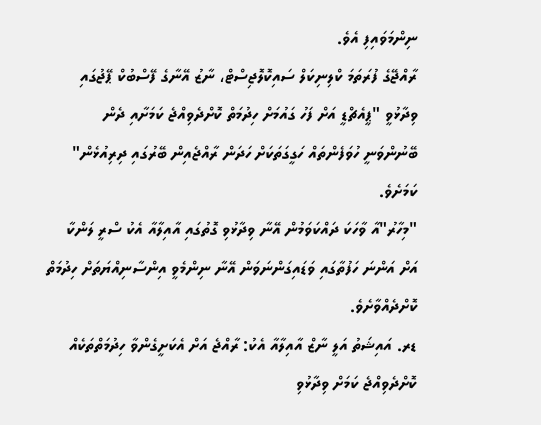ނިންމަވައިފި އެވެ.
ރާއްޖޭގެ ފުރަތަމަ ކްލިނިކަލް ސައިކޮލޮޖިސްޓް، ނާޒު އޭނާގެ ފޭސްބުކް ޕޭޖުގައި ވިދާޅުވީ "ޕީއެޗްޑީ އަށް ފަހު ގައުމަށް ހިދުމަތް ކޮށްދެވިއްޖެ ކަމަށާއި ދެން ބޭނުންވަނީ ހުވަފެންތައް ހަގީގަތަކަށް ހަދަން ރާއްޖެއިން ބޭރުގައި ދިރިއުޅެން" ކަމަށެވެ.
"މިހާރު"އާ ވާހަކަ ދައްކަވަމުން އޭނާ ވިދާޅުވި ގޮތުގައި އާއިލާއާ އެކު ސްރީ ލަންކާ އަށް އަންނަ ހަފުތާގައި ވަޑައިގަންނަވަން އޭނާ ނިންމެވީ އިންސާނިއްޔަތަށް ހިދުމަތް ކޮށްދެއްވާށެވެ.
ޑރ. އައިޝަތު އަލީ ނާޒް އާއިލާއާ އެކު: ރާއްޖެ އަށް އެކަށީގެންވާ ހިދުމަތްތަކެއް ކޮށްދެވިއްޖެ ކަމަށް ވިދާޅުވި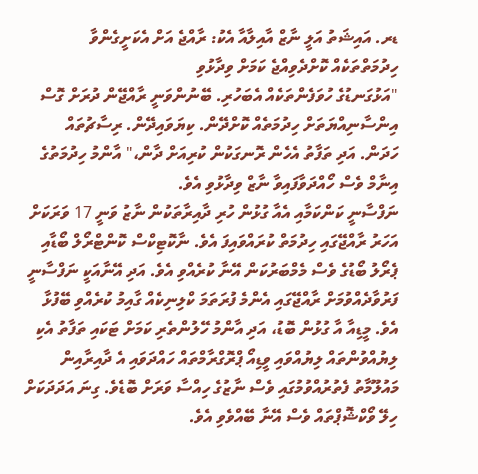ޑރ. އައިޝަތު އަލީ ނާޒް އާއިލާއާ އެކު: ރާއްޖެ އަށް އެކަށީގެންވާ ހިދުމަތްތަކެއް ކޮށްދެވިއްޖެ ކަމަށް ވިދާޅުވި
"އަޅުގަނޑުގެ ހުވަފެންތަކެއް އެބަހުރި. ބޭނުންވަނީ ރާއްޖޭން ދުރަށް ގޮސް އިންސާނިއްޔަތަށް ހިދުމަތެއް ކޮށްދޭން. ކިޔަވައިދޭން. ރިސާޗުތައް ހަދަން. އަދި ތަފާތު އެހެން ރޮނގަކުން ކުރިއަށް ދާން،" އާންމު ހިދުމަތުގެ އިނާމް ވެސް ހޯއްދަވާފައިވާ ނާޒް ވިދާޅުވި އެވެ.
ނަފްސާނީ ކަންކަމާއި އެއާ ގުޅުން ހުރި ދާއިރާތަކުން ނާޒު ވަނީ 17 ވަރަކަށް އަހަރު ރާއްޖޭގައި ހިދުމަތް ކުރައްވައިފަ އެވެ. ނާކޮޓިކްސް ކޮންޓްރޯލް ބޯޑާއި ޕެރޯލު ބޯޑުގެ ވެސް މެމްބަރުކަން އޭނާ ކުރެއްވި އެވެ. އަދި އޭނާއަކީ ނަފްސާނީ ފަރުވާދެއްވުމަށް ރާއްޖޭގައި އެންމެ ފުރަތަމަ ކްލިނިކެއް ގާއިމު ކުރެއްވި ބޭފުޅާ އެވެ. މީޑިއާ އާ ގުޅުން ބޮޑު، އަދި އާންމު ހޭލުންތެރި ކަމަށް ޓަކައި ތަފާތު އެކި ލިޔުއްވުންތައް ލިޔުއްވައި ވީޑިއޯ ޕްރޮގްރާމްތައް ހައްދަވައި އެ ދާއިރާއިން މައުލޫމާތު ފެތުރުއްވުމުގައި ވެސް ނާޒުގެ ހިއްސާ ވަރަށް ބޮޑެވެ. ގިނަ އަދަދަކަށް ހިލޭ ވޯކްޝޮޕްތައް ވެސް އޭނާ ބޭއްވެވި އެވެ.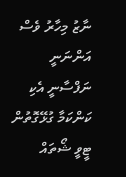ނާޒު މިހާރު ވެސް އަންނަނީ ނަފްސާނީ އެކި ކަންކަމާ ގުޅޭގޮތުން ޓީވީ ޝޯތައް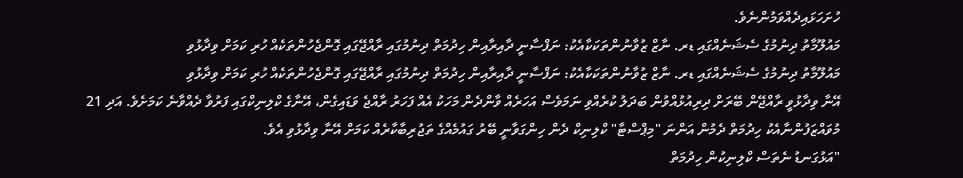ހުށަހަޅައިދެއްވަމުންނެވެ.
މައުލޫމާތު ދިނުމުގެ ސެޝަނެއްގައި ޑރ. ނާޒް ޒުވާނުންތަކަކާއެކު: ނަފްސާނީ ދާއިރާއިން ހިދުމަތް ދިނުމުގައި ރާއްޖޭގައި ގޮންޖެހުންތަކެއް ހުރި ކަމަށް ވިދާޅުވި
މައުލޫމާތު ދިނުމުގެ ސެޝަނެއްގައި ޑރ. ނާޒް ޒުވާނުންތަކަކާއެކު: ނަފްސާނީ ދާއިރާއިން ހިދުމަތް ދިނުމުގައި ރާއްޖޭގައި ގޮންޖެހުންތަކެއް ހުރި ކަމަށް ވިދާޅުވި
އޭނާ ވިދާޅުވީ ރާއްޖޭން ބޭރަށް ދިރިއުޅުއްވުން ބަދަލު ކުރެއްވި ނަމަވެސް އަހަރެއް ވާންދެން މަހަކު އެއް ފަހަރު ރާއްޖެ ވަޑައިގެން، އޭނާގެ ކްލިނިކްގައި ފަރުވާ ދެއްވާނެ ކަމަށެވެ. އަދި 21 މުވައްޒަފުންނާއެކު ހިދުމަތް ދެމުން އަންނަ "މިޕްސްޓާ" ކްލިނިކް ދެން ހިންގަވާނީ ބޭރު ގައުމެއްގެ ތަޖުރިބާކާރެއް ކަމަށް އޭނާ ވިދާޅުވި އެވެ.
"އަޅުގަނޑު ނެތަސް ކްލިނިކުން ހިދުމަތް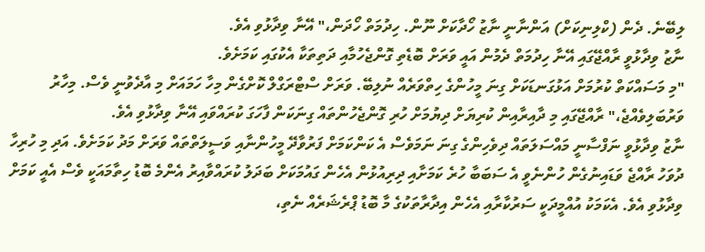ލިބޭނެ. ދެން (ކްލިނިކަށް) އަންނާނީ ނާޒު ހޯދާކަށް ނޫން. ހިދުމަތް ހޯދަން،" އޭނާ ވިދާޅުވި އެވެ.
ނާޒު ވިދާޅުވީ ރާއްޖޭގައި އޭނާ ހިދުމަތް ދެމުން އައީ ވަރަށް ބޮޑެތި ގޮންޖެހުމާއި ދަތިތަކާ އެކުގައި ކަމަށެވެ.
"މި މަސައްކަތް ކުރުމަށް އަޅުގަނޑަކަށް ގިނަ މީހުންގެ ހިތްވަރެއް ނުލިބޭ. ވަރަށް ސްޓްރަގްލް ކޮށްގެން މިހާ ހަމައަށް މި އާދެވުނީ ވެސް. މިހާރު ވަރުބަލިވެއްޖެ،" ރާއްޖޭގައި މި ދާއިރާއިން ކުރިޔަށް ދިޔުމަށް ހުރި ގޮންޖެހުންތައް ގިނަކަން ފާހަގަ ކުރައްވައި އޭނާ ވިދާޅުވި އެވެ.
ނާޒު ވިދާޅުވީ ނަފްސާނީ މައްސަލަތައް ދިވެހިންގެ ގިނަ ނަމަވެސް އެ ކަންކަމަށް ފަރުވާދޭ މީހުންނާއި ވަސީލަތްތައް ވަރަށް މަދު ކަމަށެވެ. އަދި މި ހުރިހާ ދުވަހު ރާއްޖެ ވަޑައިނުގެން ހުންނެވީ އެ ސަބަބާ ހުރެ ކަމަށާއި ދިރިއުޅުން އެހެން ގައުމަކަށް ބަދަލު ކުރައްވާއިރު އެންމެ ބޮޑު ހިތާމައަކީ ވެސް އެއީ ކަމަށް ވިދާޅުވި އެވެ. އެކަމަކު އުއްމީދަކީ ސަރުކާރާއި އެހެން އިދާރާތަކުގެ މާ ބޮޑު ޕްރެޝަރެއް ނެތި،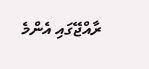ރާއްޖޭގައި އެންމެ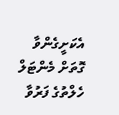އެކަށީގެންވާ ގޮތަށް މެންޓަލް ހެލްތުގެ ފަރުވާ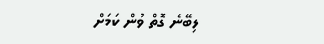ލިބޭނެ ގޮތް ވުން ކަމަށް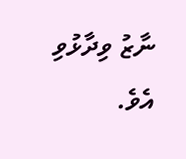ނާޒު ވިދާޅުވި އެވެ.